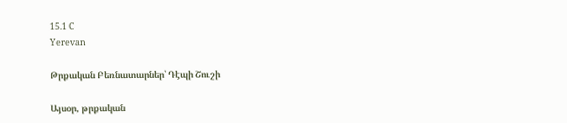15.1 C
Yerevan

Թրքական Բեռնատարներ՝ Դէպի Շուշի

Այսօր, թրքական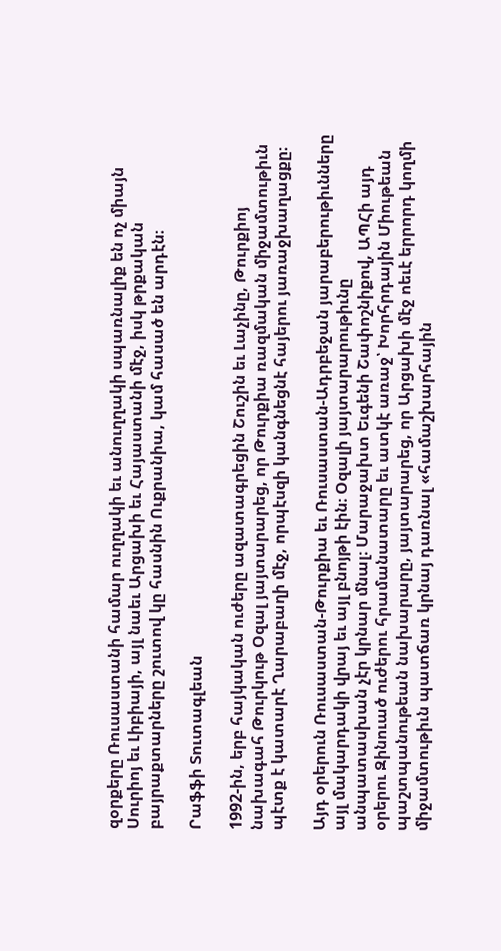զօրքերը Ռուսաստանի համար ուղղակի եւ անուղղակի սպառնալիք են ոչ միայն Սուրիոյ եւ Լիբիայի, այլ նաեւ Արցախի եւ Հայաստանի մէջ, իսկ թրքական բայրաքտարները շուտով կը հասնին Ուքրանիա, կամ հասած են արդէն։

Րաֆֆի Տուտագլեան

1992-ին, երբ հայկական ուժերը ազատագրեցին Շուշին եւ Լաչինը, Թուրքիոյ նախագահ Թուրկութ Օզալ յայտարարեց, որ Թուրքիա ռազմական միջամտութիւն պէտք է կատարէ Ղարաբաղի մէջ, որպէսզի կանգնեցնէ հայերու յառաջխաղացքը։

Այդ օրերուն Ռուսաստան-Թուրքիա եւ Ռուսաստան-Ադրբեջան յարաբերութիւնները այլ մակարդակի վրայ եւ այլ բնոյթի էին։ Օզալի յայտարարութիւնը անպատասխան չէր կրնար մնալ։ Մարաջախտ Եւգենի Շափոշնիքով, ԱՊՀի այդ օրերու Զինուած ուժերու հրամանատարը եւ ատկէ առաջ՝ Խորհրդային Միութեան պաշտպանութեան նախարարը, յայտարարեց, որ Արցախի մէջ ոեւէ երրորդ կողմի միջամտութիւն պատճառ կրնայ դառնալ «համաշխարհային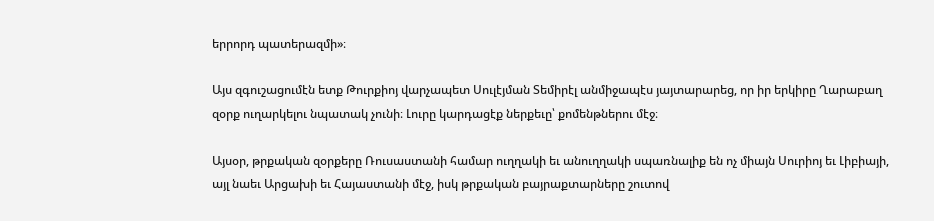երրորդ պատերազմի»։

Այս զգուշացումէն ետք Թուրքիոյ վարչապետ Սուլէյման Տեմիրէլ անմիջապէս յայտարարեց, որ իր երկիրը Ղարաբաղ զօրք ուղարկելու նպատակ չունի։ Լուրը կարդացէք ներքեւը՝ քոմենթներու մէջ։

Այսօր, թրքական զօրքերը Ռուսաստանի համար ուղղակի եւ անուղղակի սպառնալիք են ոչ միայն Սուրիոյ եւ Լիբիայի, այլ նաեւ Արցախի եւ Հայաստանի մէջ, իսկ թրքական բայրաքտարները շուտով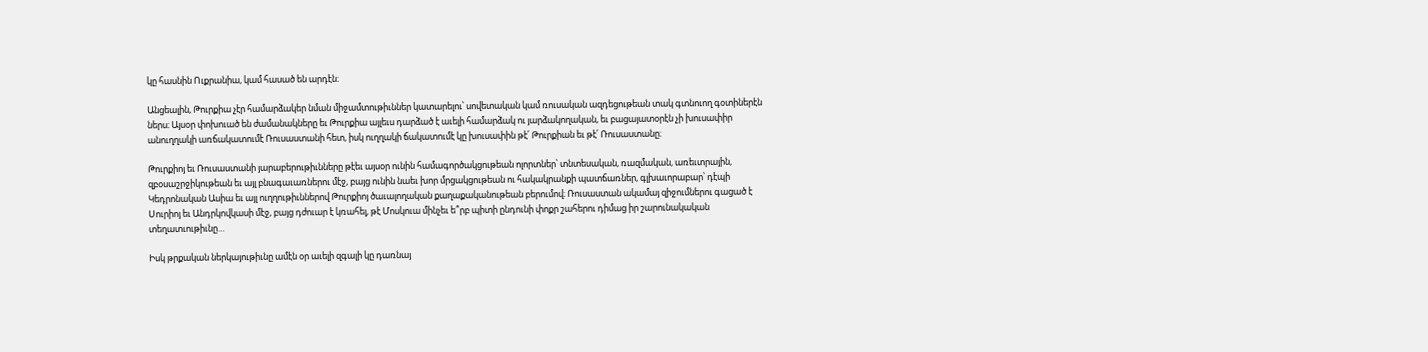կը հասնին Ուքրանիա, կամ հասած են արդէն։

Անցեալին, Թուրքիա չէր համարձակեր նման միջամտութիւններ կատարելու՝ սովետական կամ ռուսական ազդեցութեան տակ գտնուող գօտիներէն ներս։ Այսօր փոխուած են ժամանակները եւ Թուրքիա այլեւս դարձած է աւելի համարձակ ու յարձակողական, եւ բացայատօրէն չի խուսափիր անուղղակի առճակատումէ Ռուսաստանի հետ, իսկ ուղղակի ճակատումէ կը խուսափին թէ՛ Թուրքիան եւ թէ՛ Ռուսաստանը։

Թուրքիոյ եւ Ռուսաստանի յարաբերութիւնները թէեւ այսօր ունին համագործակցութեան ոլորտներ՝ տնտեսական, ռազմական, առեւտրային, զբօսաշրջիկութեան եւ այլ բնագաւառներու մէջ, բայց ունին նաեւ խոր մրցակցութեան ու հակակրանքի պատճառներ, գլխաւորաբար՝ դէպի Կեդրոնական Ասիա եւ այլ ուղղութիւններով Թուրքիոյ ծաւալողական քաղաքականութեան բերումով։ Ռուսաստան ակամայ զիջումներու գացած է Սուրիոյ եւ Անդրկովկասի մէջ, բայց դժուար է կռահել, թէ Մոսկուա մինչեւ ե՞րբ պիտի ընդունի փոքր շահերու դիմաց իր շարունակական տեղատւութիւնը…

Իսկ թրքական ներկայութիւնը ամէն օր աւելի զգալի կը դառնայ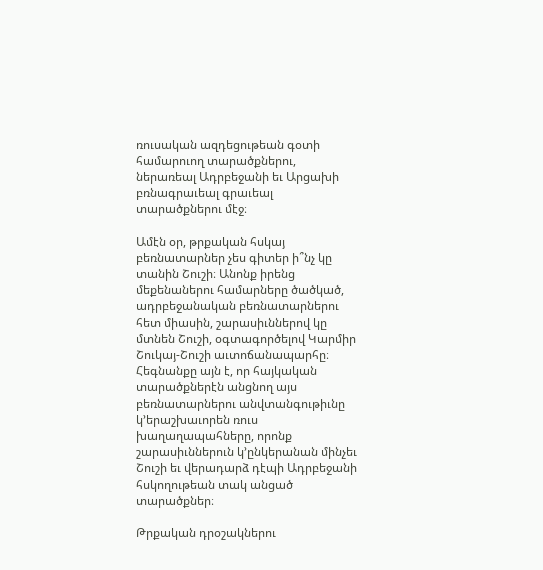ռուսական ազդեցութեան գօտի համարուող տարածքներու, ներառեալ Ադրբեջանի եւ Արցախի բռնագրաւեալ գրաւեալ տարածքներու մէջ։

Ամէն օր, թրքական հսկայ բեռնատարներ չես գիտեր ի՞նչ կը տանին Շուշի։ Անոնք իրենց մեքենաներու համարները ծածկած, ադրբեջանական բեռնատարներու հետ միասին, շարասիւններով կը մտնեն Շուշի, օգտագործելով Կարմիր Շուկայ-Շուշի աւտոճանապարհը։ Հեգնանքը այն է, որ հայկական տարածքներէն անցնող այս բեռնատարներու անվտանգութիւնը կ՚երաշխաւորեն ռուս խաղաղապահները, որոնք շարասիւններուն կ՚ընկերանան մինչեւ Շուշի եւ վերադարձ դէպի Ադրբեջանի հսկողութեան տակ անցած տարածքներ։

Թրքական դրօշակներու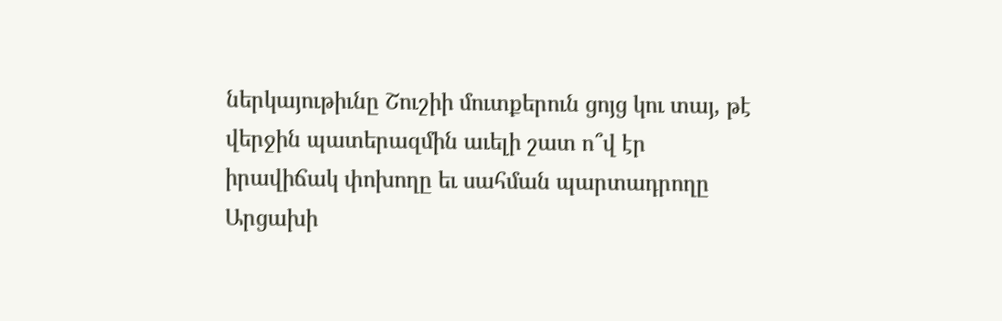ներկայութիւնը Շուշիի մուտքերուն ցոյց կու տայ, թէ վերջին պատերազմին աւելի շատ ո՞վ էր իրավիճակ փոխողը եւ սահման պարտադրողը Արցախի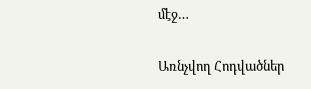մէջ…

Առնչվող Հոդվածներ